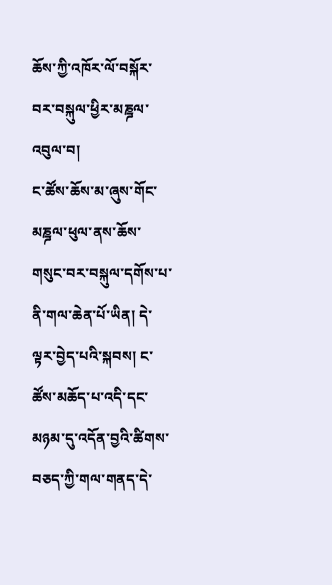ཆོས་ཀྱི་འཁོར་ལོ་བསྐོར་བར་བསྐུལ་ཕྱིར་མཎྜལ་འབུལ་བ།
ང་ཚོས་ཆོས་མ་ཞུས་གོང་མཎྜལ་ཕུལ་ནས་ཆོས་གསུང་བར་བསྐུལ་དགོས་པ་ནི་གལ་ཆེན་པོ་ཡིན། དེ་ལྟར་བྱེད་པའི་སྐབས། ང་ཚོས་མཆོད་པ་འདི་དང་མཉམ་དུ་འདོན་བྱའི་ཚིགས་བཅད་ཀྱི་གལ་གནད་དེ་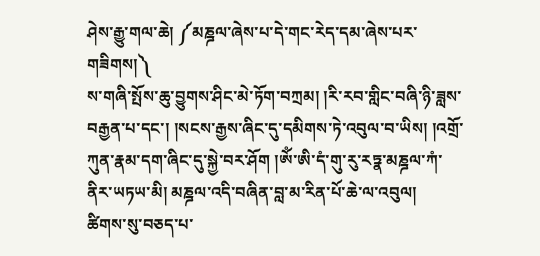ཤེས་རྒྱུ་གལ་ཆེ། ༼མཎྜལ་ཞེས་པ་དེ་གང་རེད་དམ་ཞེས་པར་གཟིགས།༽
ས་གཞི་སྤོས་ཆུ་བྱུགས་ཤིང་མེ་ཏོག་བཀྲམ། །རི་རབ་གླིང་བཞི་ཉི་ཟླས་བརྒྱན་པ་དང་། །སངས་རྒྱས་ཞིང་དུ་དམིགས་ཏེ་འབུལ་བ་ཡིས། །འགྲོ་ཀུན་རྣམ་དག་ཞིང་དུ་སྐྱེ་བར་ཤོག །ཨོཾ་ཨི་དཾ་གུ་རུ་རཏྣ་མཎྜལ་ཀཾ་ནིར་ཡཏཡ་མི། མཎྜལ་འདི་བཞིན་བླ་མ་རིན་པོ་ཆེ་ལ་འབུལ།
ཚིགས་སུ་བཅད་པ་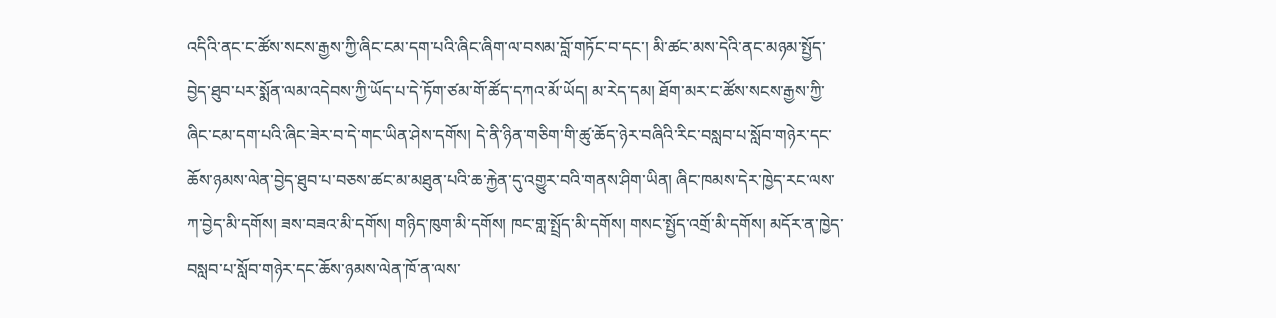འདིའི་ནང་ང་ཚོས་སངས་རྒྱས་ཀྱི་ཞིང་ངམ་དག་པའི་ཞིང་ཞིག་ལ་བསམ་བློ་གཏོང་བ་དང་། མི་ཚང་མས་དེའི་ནང་མཉམ་སྤྱོད་བྱེད་ཐུབ་པར་སྨོན་ལམ་འདེབས་ཀྱི་ཡོད་པ་དེ་ཏོག་ཙམ་གོ་ཚོད་དཀའ་མོ་ཡོད། མ་རེད་དམ། ཐོག་མར་ང་ཚོས་སངས་རྒྱས་ཀྱི་ཞིང་ངམ་དག་པའི་ཞིང་ཟེར་བ་དེ་གང་ཡིན་ཤེས་དགོས། དེ་ནི་ཉིན་གཅིག་གི་ཚུ་ཆོད་ཉེར་བཞིའི་རིང་བསླབ་པ་སློབ་གཉེར་དང་ཆོས་ཉམས་ལེན་བྱེད་ཐུབ་པ་བཅས་ཚང་མ་མཐུན་པའི་ཆ་རྐྱེན་དུ་འགྱུར་བའི་གནས་ཤིག་ཡིན། ཞིང་ཁམས་དེར་ཁྱེད་རང་ལས་ཀ་བྱེད་མི་དགོས། ཟས་བཟའ་མི་དགོས། གཉིད་ཁུག་མི་དགོས། ཁང་གླ་སྤྲོད་མི་དགོས། གསང་སྤྱོད་འགྲོ་མི་དགོས། མདོར་ན་ཁྱེད་བསླབ་པ་སློབ་གཉེར་དང་ཆོས་ཉམས་ལེན་ཁོ་ན་ལས་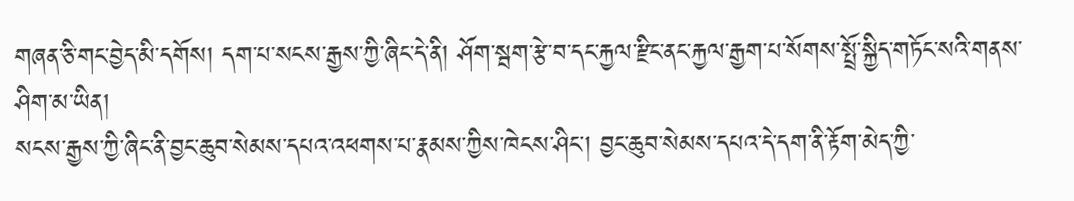གཞན་ཅི་གང་བྱེད་མི་དགོས། དག་པ་སངས་རྒྱས་ཀྱི་ཞིང་དེ་ནི། ཤོག་སྦག་རྩེ་བ་དང་རྐྱལ་རྫིང་ནང་རྐྱལ་རྒྱག་པ་སོགས་སྤྲོ་སྐྱིད་གཏོང་སའི་གནས་ཤིག་མ་ཡིན།
སངས་རྒྱས་ཀྱི་ཞིང་ནི་བྱང་ཆུབ་སེམས་དཔའ་འཕགས་པ་རྣམས་ཀྱིས་ཁེངས་ཤིང་། བྱང་ཆུབ་སེམས་དཔའ་དེ་དག་ནི་རྟོག་མེད་ཀྱི་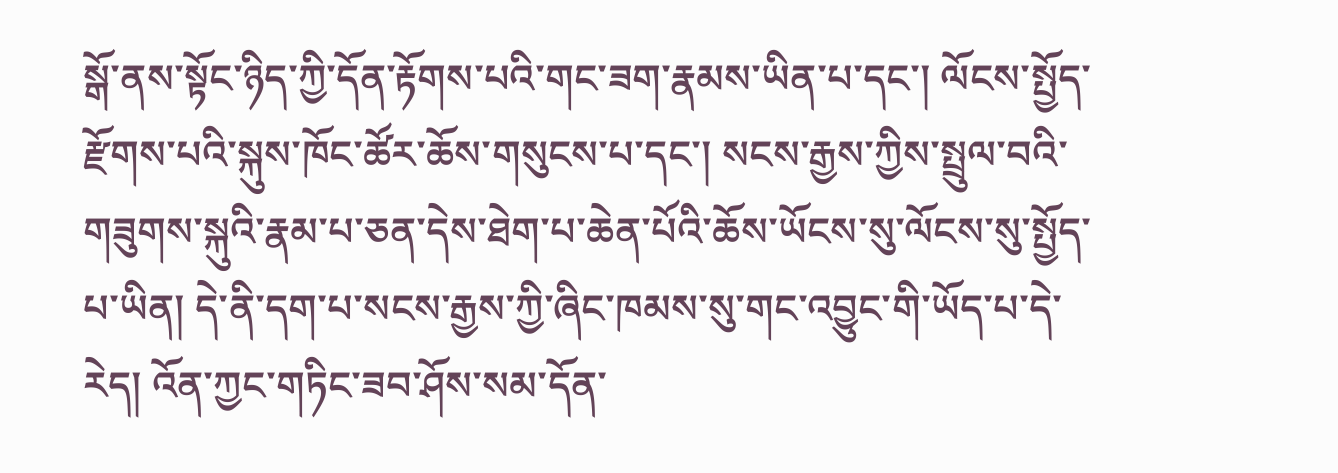སྒོ་ནས་སྟོང་ཉིད་ཀྱི་དོན་རྟོགས་པའི་གང་ཟག་རྣམས་ཡིན་པ་དང་། ལོངས་སྤྱོད་རྫོགས་པའི་སྐུས་ཁོང་ཚོར་ཆོས་གསུངས་པ་དང་། སངས་རྒྱས་ཀྱིས་སྤྲུལ་བའི་གཟུགས་སྐུའི་རྣམ་པ་ཅན་དེས་ཐེག་པ་ཆེན་པོའི་ཆོས་ཡོངས་སུ་ལོངས་སུ་སྤྱོད་པ་ཡིན། དེ་ནི་དག་པ་སངས་རྒྱས་ཀྱི་ཞིང་ཁམས་སུ་གང་འབྱུང་གི་ཡོད་པ་དེ་རེད། འོན་ཀྱང་གཏིང་ཟབ་ཤོས་སམ་དོན་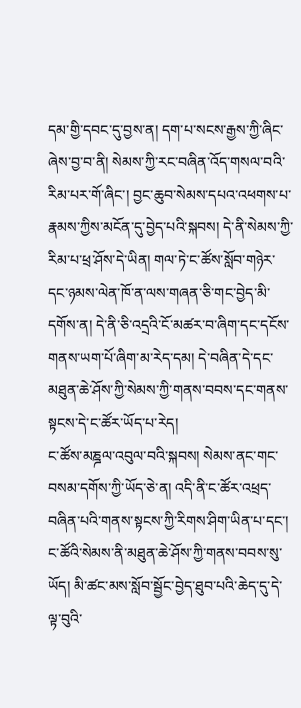དམ་གྱི་དབང་དུ་བྱས་ན། དག་པ་སངས་རྒྱས་ཀྱི་ཞིང་ཞེས་བྱ་བ་ནི། སེམས་ཀྱི་རང་བཞིན་འོད་གསལ་བའི་རིམ་པར་གོ་ཞིང་། བྱང་ཆུབ་སེམས་དཔའ་འཕགས་པ་རྣམས་ཀྱིས་མངོན་དུ་བྱེད་པའི་སྐབས། དེ་ནི་སེམས་ཀྱི་རིམ་པ་ཕྲ་ཤོས་དེ་ཡིན། གལ་ཏེ་ང་ཚོས་སློབ་གཉེར་དང་ཉམས་ལེན་ཁོ་ན་ལས་གཞན་ཅི་གང་བྱེད་མི་དགོས་ན། དེ་ནི་ཅི་འདྲའི་ངོ་མཚར་བ་ཞིག་དང་དངོས་གནས་ཡག་པོ་ཞིག་མ་རེད་དམ། དེ་བཞིན་དེ་དང་མཐུན་ཆེ་ཤོས་ཀྱི་སེམས་ཀྱི་གནས་བབས་དང་གནས་སྟངས་དེ་ང་ཚོར་ཡོད་པ་རེད།
ང་ཚོས་མཎྜལ་འབུལ་བའི་སྐབས། སེམས་ནང་གང་བསམ་དགོས་ཀྱི་ཡོད་ཅེ་ན། འདི་ནི་ང་ཚོར་འཕྲད་བཞིན་པའི་གནས་སྟངས་ཀྱི་རིགས་ཤིག་ཡིན་པ་དང་། ང་ཚོའི་སེམས་ནི་མཐུན་ཆེ་ཤོས་ཀྱི་གནས་བབས་སུ་ཡོད། མི་ཚང་མས་སློབ་སྦྱོང་བྱེད་ཐུབ་པའི་ཆེད་དུ་དེ་ལྟ་བུའི་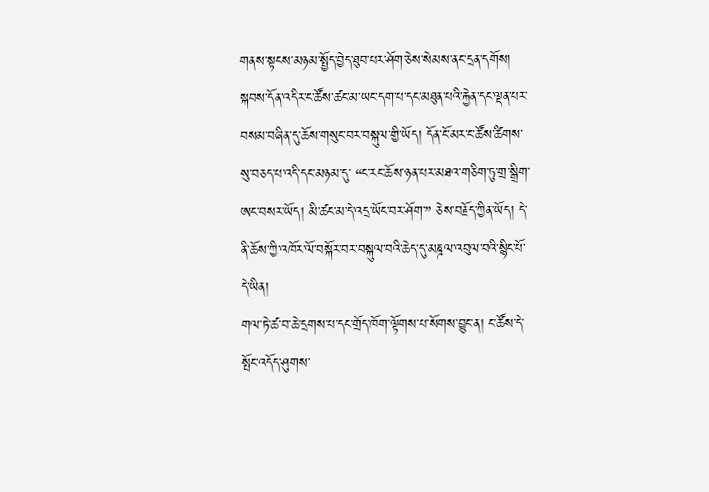གནས་སྟངས་མཉམ་སྤྱོད་བྱེད་ཐུབ་པར་ཤོག་ཅེས་སེམས་ནང་དྲན་དགོས། སྐབས་དོན་འདིར་ང་ཚོས་ཚང་མ་ཡང་དག་པ་དང་མཐུན་པའི་རྐྱེན་དང་ལྡན་པར་བསམ་བཞིན་དུ་ཆོས་གསུང་བར་བསྐུལ་གྱི་ཡོད། དོན་ངོ་མར་ང་ཚོས་ཚིགས་སུ་བཅད་པ་འདི་དང་མཉམ་དུ་ “ང་རང་ཆོས་ཉན་པར་མཐའ་གཅིག་ཏུ་གྲ་སྒྲིག་ཨང་བསར་ཡོད། མི་ཚང་མ་དེ་འདྲ་ཡོང་བར་ཤོག་” ཅེས་བརྗོད་ཀྱིན་ཡོད། དེ་ནི་ཆོས་ཀྱི་འཁོར་ལོ་བསྐོར་བར་བསྐུལ་བའི་ཆེད་དུ་མཎྜལ་འབུལ་བའི་སྙིང་པོ་དེ་ཡིན།
གལ་ཏེ་ཚ་བ་ཆེ་དྲགས་པ་དང་གྲོད་ཁོག་ལྟོགས་པ་སོགས་བྱུང་ན། ང་ཚོས་དེ་སྤོང་འདོད་ཤུགས་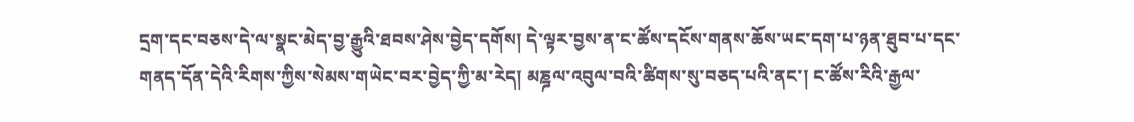དྲག་དང་བཅས་དེ་ལ་སྣང་མེད་བྱ་རྒྱུའི་ཐབས་ཤེས་བྱེད་དགོས། དེ་ལྟར་བྱས་ན་ང་ཚོས་དངོས་གནས་ཆོས་ཡང་དག་པ་ཉན་ཐུབ་པ་དང་གནད་དོན་དེའི་རིགས་ཀྱིས་སེམས་གཡེང་བར་བྱེད་ཀྱི་མ་རེད། མཎྜལ་འབུལ་བའི་ཚིགས་སུ་བཅད་པའི་ནང་། ང་ཚོས་རིའི་རྒྱལ་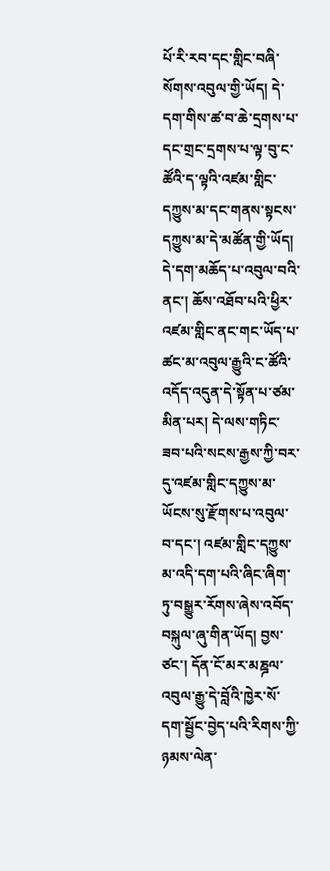པོ་རི་རབ་དང་གླིང་བཞི་སོགས་འབུལ་གྱི་ཡོད། དེ་དག་གིས་ཚ་བ་ཆེ་དྲགས་པ་དང་གྲང་དྲགས་པ་ལྟ་བུ་ང་ཚོའི་ད་ལྟའི་འཛམ་གླིང་དཀྱུས་མ་དང་གནས་སྟངས་དཀྱུས་མ་དེ་མཚོན་གྱི་ཡོད། དེ་དག་མཆོད་པ་འབུལ་བའི་ནང་། ཆོས་འཐོབ་པའི་ཕྱིར་འཛམ་གླིང་ནང་གང་ཡོད་པ་ཚང་མ་འབུལ་རྒྱུའི་ང་ཚོའི་འདོད་འདུན་དེ་སྟོན་པ་ཙམ་མིན་པར། དེ་ལས་གཏིང་ཟབ་པའི་སངས་རྒྱས་ཀྱི་བར་དུ་འཛམ་གླིང་དཀྱུས་མ་ཡོངས་སུ་རྫོགས་པ་འབུལ་བ་དང་། འཛམ་གླིང་དཀྱུས་མ་འདི་དག་པའི་ཞིང་ཞིག་ཏུ་བསྒྱུར་རོགས་ཞེས་འབོད་བསྐུལ་ཞུ་གིན་ཡོད། བྱས་ཙང་། དོན་ངོ་མར་མཎྜལ་འབུལ་རྒྱུ་དེ་བློའི་ཁྱེར་སོ་དག་སྦྱོང་བྱེད་པའི་རིགས་ཀྱི་ཉམས་ལེན་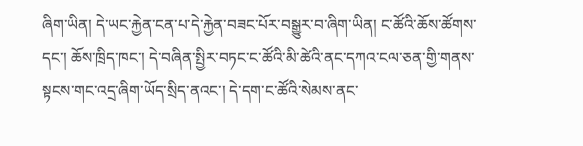ཞིག་ཡིན། དེ་ཡང་རྐྱེན་ངན་པ་དེ་རྐྱེན་བཟང་པོར་བསྒྱུར་བ་ཞིག་ཡིན། ང་ཚོའི་ཆོས་ཚོགས་དང་། ཆོས་ཁྲིད་ཁང་། དེ་བཞིན་སྤྱིར་བཏང་ང་ཚོའི་མི་ཚེའི་ནང་དཀའ་ངལ་ཅན་གྱི་གནས་སྟངས་གང་འདྲ་ཞིག་ཡོད་སྲིད་ནའང་། དེ་དག་ང་ཚོའི་སེམས་ནང་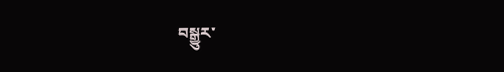བསྒྱུར་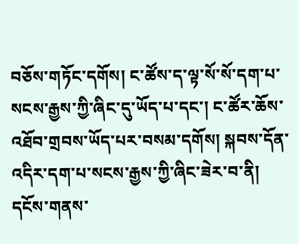བཅོས་གཏོང་དགོས། ང་ཚོས་ད་ལྟ་སོ་སོ་དག་པ་སངས་རྒྱས་ཀྱི་ཞིང་དུ་ཡོད་པ་དང་། ང་ཚོར་ཆོས་འཐོབ་གྲབས་ཡོད་པར་བསམ་དགོས། སྐབས་དོན་འདིར་དག་པ་སངས་རྒྱས་ཀྱི་ཞིང་ཟེར་བ་ནི། དངོས་གནས་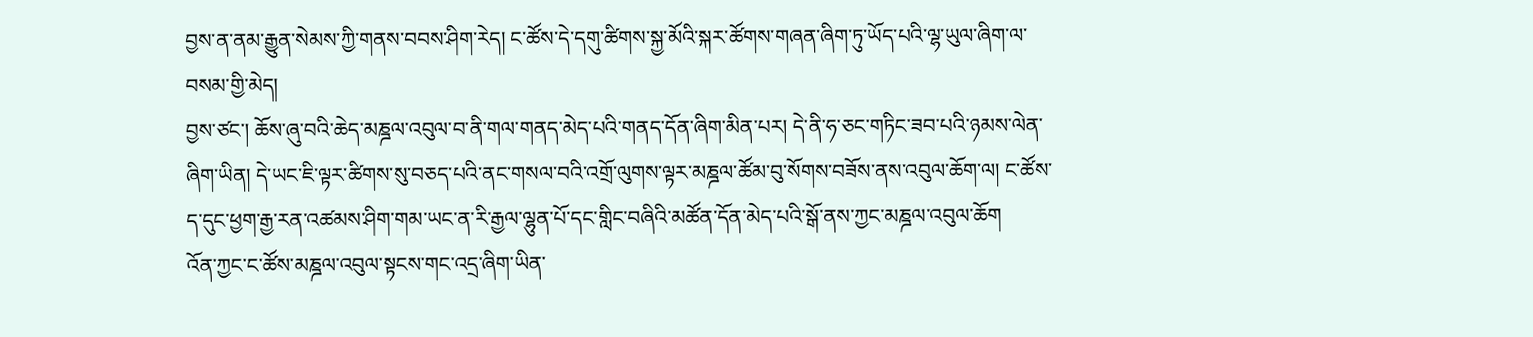བྱས་ན་ནམ་རྒྱུན་སེམས་ཀྱི་གནས་བབས་ཤིག་རེད། ང་ཚོས་དེ་དགུ་ཚིགས་སྐྱ་མོའི་སྐར་ཚོགས་གཞན་ཞིག་ཏུ་ཡོད་པའི་ལྷ་ཡུལ་ཞིག་ལ་བསམ་གྱི་མེད།
བྱས་ཙང་། ཆོས་ཞུ་བའི་ཆེད་མཎྜལ་འབུལ་བ་ནི་གལ་གནད་མེད་པའི་གནད་དོན་ཞིག་མིན་པར། དེ་ནི་ཧ་ཅང་གཏིང་ཟབ་པའི་ཉམས་ལེན་ཞིག་ཡིན། དེ་ཡང་ཇི་ལྟར་ཚིགས་སུ་བཅད་པའི་ནང་གསལ་བའི་འགྲོ་ལུགས་ལྟར་མཎྜལ་ཚོམ་བུ་སོགས་བཟོས་ནས་འབུལ་ཆོག་ལ། ང་ཚོས་ད་དུང་ཕྱག་རྒྱ་རན་འཚམས་ཤིག་གམ་ཡང་ན་རི་རྒྱལ་ལྷུན་པོ་དང་གླིང་བཞིའི་མཚོན་དོན་མེད་པའི་སྒོ་ནས་ཀྱང་མཎྜལ་འབུལ་ཆོག
འོན་ཀྱང་ང་ཚོས་མཎྜལ་འབུལ་སྟངས་གང་འདྲ་ཞིག་ཡིན་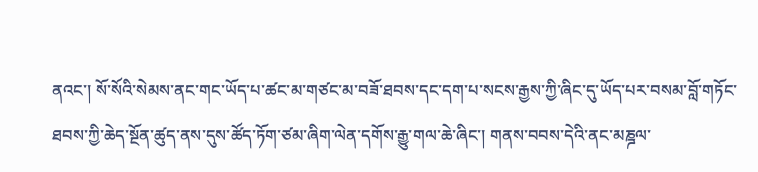ནའང་། སོ་སོའི་སེམས་ནང་གང་ཡོད་པ་ཚང་མ་གཙང་མ་བཟོ་ཐབས་དང་དག་པ་སངས་རྒྱས་ཀྱི་ཞིང་དུ་ཡོད་པར་བསམ་བློ་གཏོང་ཐབས་ཀྱི་ཆེད་སྔོན་ཚུད་ནས་དུས་ཚོད་ཏོག་ཙམ་ཞིག་ལེན་དགོས་རྒྱུ་གལ་ཆེ་ཞིང་། གནས་བབས་དེའི་ནང་མཎྜལ་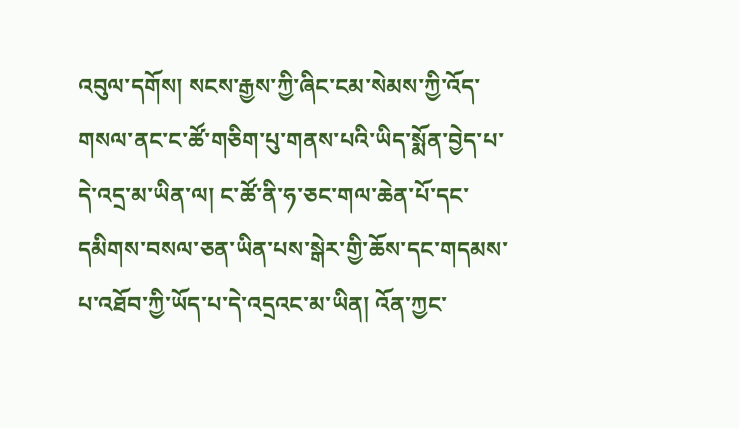འབུལ་དགོས། སངས་རྒྱས་ཀྱི་ཞིང་ངམ་སེམས་ཀྱི་འོད་གསལ་ནང་ང་ཚོ་གཅིག་པུ་གནས་པའི་ཡིད་སྨོན་བྱེད་པ་དེ་འདྲ་མ་ཡིན་ལ། ང་ཚོ་ནི་ཧ་ཅང་གལ་ཆེན་པོ་དང་དམིགས་བསལ་ཅན་ཡིན་པས་སྒེར་གྱི་ཆོས་དང་གདམས་པ་འཐོབ་ཀྱི་ཡོད་པ་དེ་འདྲའང་མ་ཡིན། འོན་ཀྱང་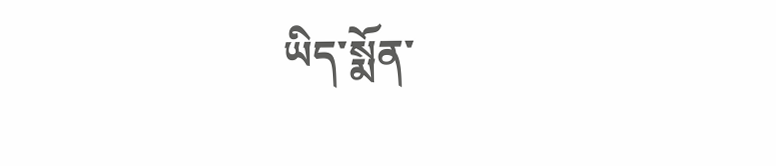ཡིད་སྨོན་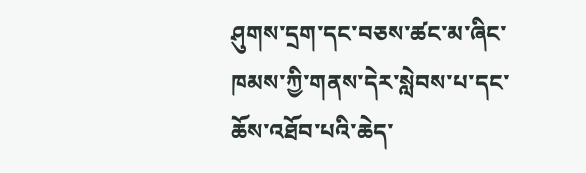ཤུགས་དྲག་དང་བཅས་ཚང་མ་ཞིང་ཁམས་ཀྱི་གནས་དེར་སླེབས་པ་དང་ཆོས་འཐོབ་པའི་ཆེད་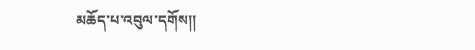མཆོད་པ་འབུལ་དགོས།།